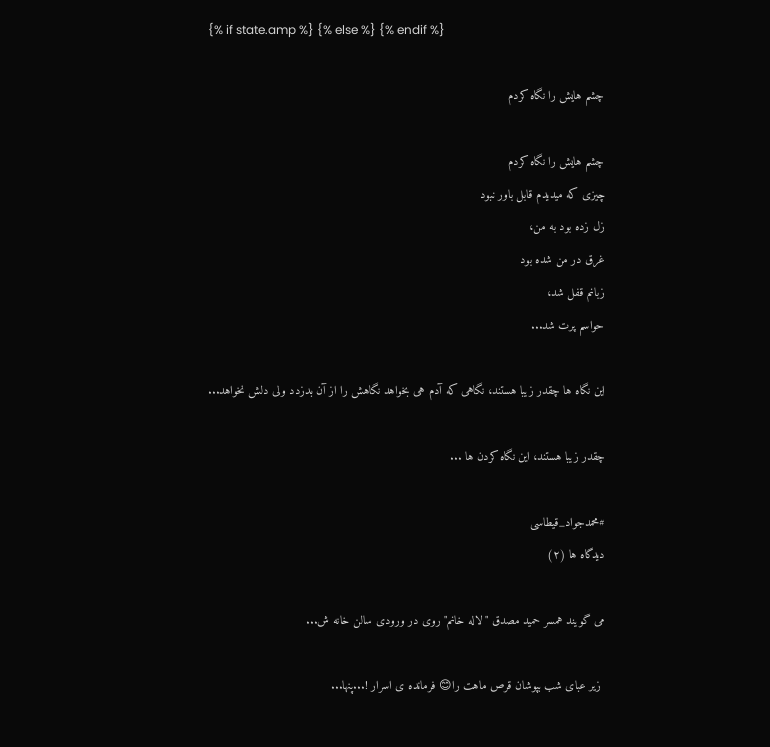{% if state.amp %} {% else %} {% endif %}

چشم هایش را نگاه کردم

چشم هایش را نگاه کردم
چیزی که میدیدم قابل باور نبود
زل زده بود به من،
غرق در من شده بود
زبانم قفل شد،
حواسم پرت شد...

این نگاه ها چقدر زیبا هستند، نگاهی که آدم هی بخواهد نگاهش را از آن بدزدد ولی دلش نخواهد...

چقدر زیبا هستند، این نگاه کردن ها ...

#محمدجواد_قیطاسی
دیدگاه ها (۲)

می گویند همسر حمید مصدق "لاله خانم" روی در ورودی سالن خانه ش...

 زیر عبای شب بپوشان قرص ماهت را😊 فرمانده ی اسرار !...پنها...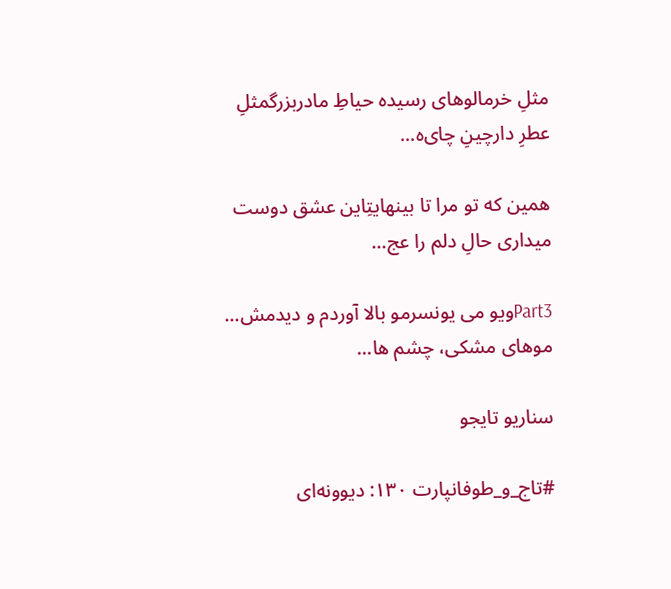مثلِ خرمالو‌های رسیده حیاطِ مادربزرگمثلِ عطرِ دارچینِ چای‌‌ه...

همین که تو مرا تا بینهایتِاین عشق دوست میداری حالِ دلم را عج...

Part3ویو می یونسرمو بالا آوردم و دیدمش... موهای مشکی، چشم ها...

سناریو تایجو

#تاج_و_طوفانپارت ۱۳۰: دیوونه‌ای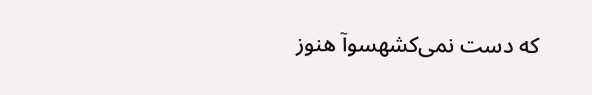که دست نمی‌کشهسوآ هنوز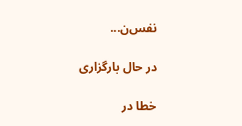نفس‌ن...

در حال بارگزاری

خطا در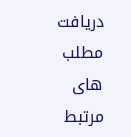دریافت مطلب های مرتبط